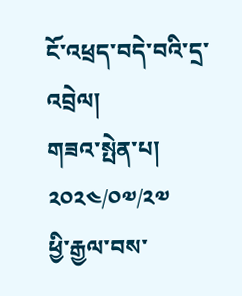ངོ་འཕྲད་བདེ་བའི་དྲ་འབྲེལ།
གཟའ་སྤེན་པ། ༢༠༢༤/༠༧/༢༧
ཕྱི་རྒྱལ་བས་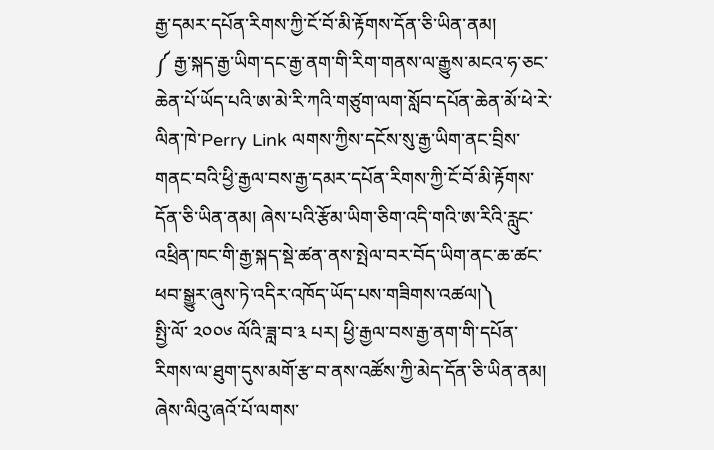རྒྱ་དམར་དཔོན་རིགས་ཀྱི་ངོ་བོ་མི་རྟོགས་དོན་ཅི་ཡིན་ནམ།
༼ རྒྱ་སྐད་རྒྱ་ཡིག་དང་རྒྱ་ནག་གི་རིག་གནས་ལ་རྒྱུས་མངའ་ཧ་ཅང་ཆེན་པོ་ཡོད་པའི་ཨ་མེ་རི་ཀའི་གཙུག་ལག་སློབ་དཔོན་ཆེན་མོ་ཕེ་རེ་ལིན་ཁེ་Perry Link ལགས་ཀྱིས་དངོས་སུ་རྒྱ་ཡིག་ནང་བྲིས་གནང་བའི་ཕྱི་རྒྱལ་བས་རྒྱ་དམར་དཔོན་རིགས་ཀྱི་ངོ་བོ་མི་རྟོགས་དོན་ཅི་ཡིན་ནམ། ཞེས་པའི་རྩོམ་ཡིག་ཅིག་འདི་གའི་ཨ་རིའི་རླུང་འཕྲིན་ཁང་གི་རྒྱ་སྐད་སྡེ་ཚན་ནས་སྤེལ་བར་བོད་ཡིག་ནང་ཆ་ཚང་ཕབ་སྒྱུར་ཞུས་ཏེ་འདིར་འཁོད་ཡོད་པས་གཟིགས་འཚལ།༽
སྤྱི་ལོ་ ༢༠༠༦ ལོའི་ཟླ་བ་༣ པར། ཕྱི་རྒྱལ་བས་རྒྱ་ནག་གི་དཔོན་རིགས་ལ་ཐུག་དུས་མགོ་རྩ་བ་ནས་འཚོས་ཀྱི་མེད་དོན་ཅི་ཡིན་ནམ། ཞེས་ལིའུ་ཞའོ་པོ་ལགས་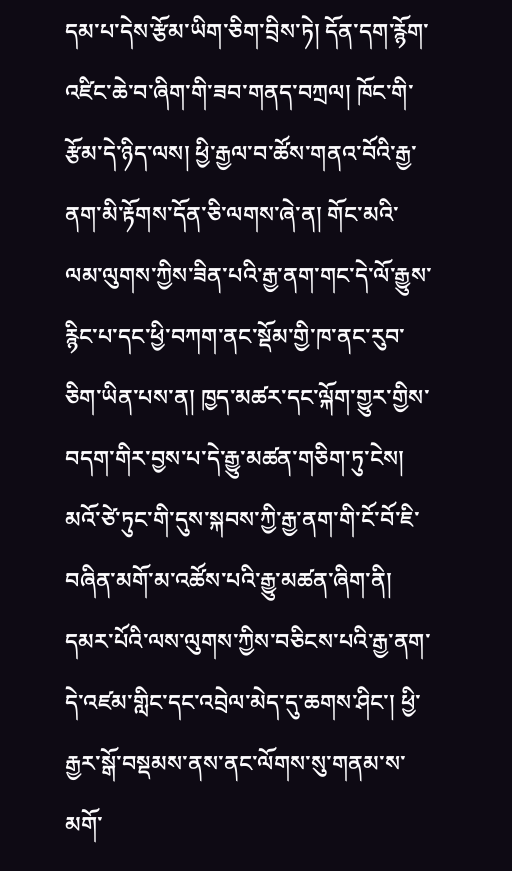དམ་པ་དེས་རྩོམ་ཡིག་ཅིག་བྲིས་ཏེ། དོན་དག་རྙོག་འཛིང་ཆེ་བ་ཞིག་གི་ཟབ་གནད་བཀྲལ། ཁོང་གི་རྩོམ་དེ་ཉིད་ལས། ཕྱི་རྒྱལ་བ་ཚོས་གནའ་བོའི་རྒྱ་ནག་མི་རྟོགས་དོན་ཅི་ལགས་ཞེ་ན། གོང་མའི་ལམ་ལུགས་ཀྱིས་ཟིན་པའི་རྒྱ་ནག་གང་དེ་ལོ་རྒྱུས་རྙིང་པ་དང་ཕྱི་བཀག་ནང་སྡོམ་གྱི་ཁ་ནང་རུབ་ཅིག་ཡིན་པས་ན། ཁྱད་མཚར་དང་ལྐོག་གྱུར་གྱིས་བདག་གིར་བྱས་པ་དེ་རྒྱུ་མཚན་གཅིག་ཏུ་ངེས། མའོ་ཙེ་ཏུང་གི་དུས་སྐབས་ཀྱི་རྒྱ་ནག་གི་ངོ་བོ་ཇི་བཞིན་མགོ་མ་འཚོས་པའི་རྒྱུ་མཚན་ཞིག་ནི། དམར་པོའི་ལས་ལུགས་ཀྱིས་བཅིངས་པའི་རྒྱ་ནག་དེ་འཛམ་གླིང་དང་འབྲེལ་མེད་དུ་ཆགས་ཤིང་། ཕྱི་རྒྱར་སྒོ་བསྡམས་ནས་ནང་ལོགས་སུ་གནམ་ས་མགོ་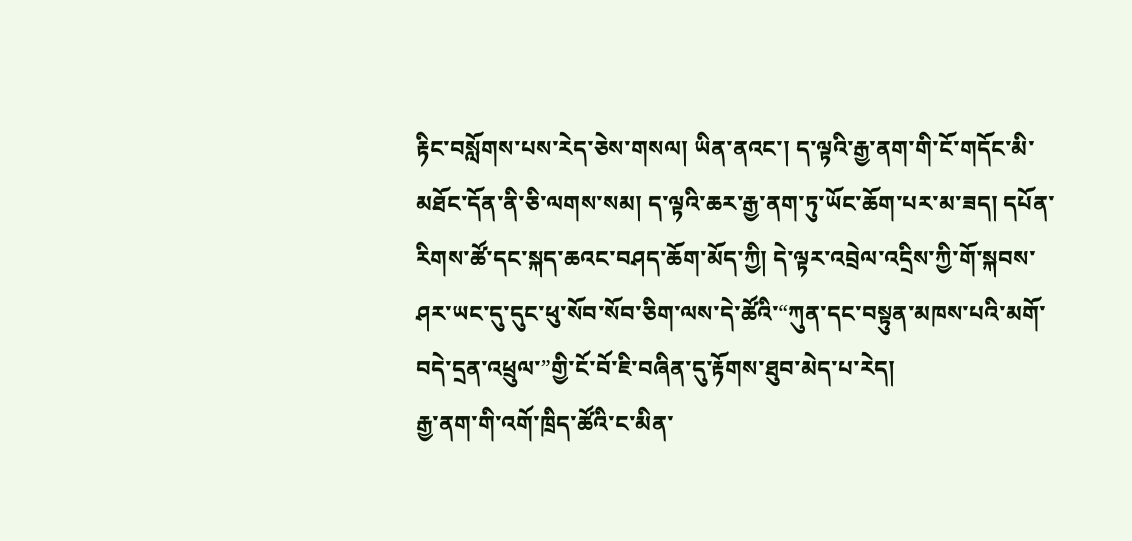རྟིང་བསློགས་པས་རེད་ཅེས་གསལ། ཡིན་ནའང་། ད་ལྟའི་རྒྱ་ནག་གི་ངོ་གདོང་མི་མཐོང་དོན་ནི་ཅི་ལགས་སམ། ད་ལྟའི་ཆར་རྒྱ་ནག་ཏུ་ཡོང་ཆོག་པར་མ་ཟད། དཔོན་རིགས་ཚོ་དང་སྐད་ཆའང་བཤད་ཆོག་མོད་ཀྱི། དེ་ལྟར་འབྲེལ་འདྲིས་ཀྱི་གོ་སྐབས་ཤར་ཡང་དུ་དུང་ཕུ་སོབ་སོབ་ཅིག་ལས་དེ་ཚོའི་“ཀུན་དང་བསྟུན་མཁས་པའི་མགོ་བདེ་དྲན་འཕྲུལ་”གྱི་ངོ་བོ་ཇི་བཞིན་དུ་རྟོགས་ཐུབ་མེད་པ་རེད།
རྒྱ་ནག་གི་འགོ་ཁྲིད་ཚོའི་ང་མིན་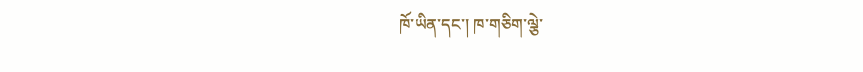ཁོ་ཡིན་དང་། ཁ་གཅིག་ལྕེ་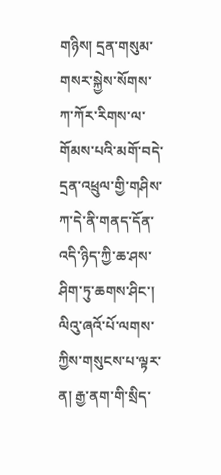གཉིས། དྲན་གསུམ་གསར་སྐྱེས་སོགས་ཀ་ཀོར་རིགས་ལ་གོམས་པའི་མགོ་བདེ་དྲན་འཕྲུལ་གྱི་གཤིས་ཀ་དེ་ནི་གནད་དོན་འདི་ཉིད་ཀྱི་ཆ་ཤས་ཤིག་ཏུ་ཆགས་ཤིང་། ལིའུ་ཞའོ་པོ་ལགས་ཀྱིས་གསུངས་པ་ལྟར་ན། རྒྱ་ནག་གི་སྲིད་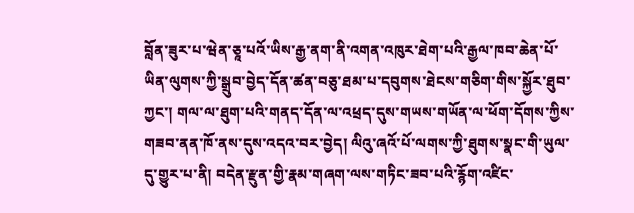བློན་ཟུར་པ་ཝེན་ཅཱ་པའོ་ཡིས་རྒྱ་ནག་ནི་འགན་འཁུར་ཐེག་པའི་རྒྱལ་ཁབ་ཆེན་པོ་ཡིན་ལུགས་ཀྱི་སྒྲུབ་བྱེད་དོན་ཚན་བཅུ་ཐམ་པ་དབུགས་ཐེངས་གཅིག་གིས་སྐྱོར་ཐུབ་ཀྱང་། གལ་ལ་ཐུག་པའི་གནད་དོན་ལ་འཕྲད་དུས་གཡས་གཡོན་ལ་ཕོག་དོགས་ཀྱིས་གཟབ་ནན་ཁོ་ནས་དུས་འདའ་བར་བྱེད། ལིའུ་ཞའོ་པོ་ལགས་ཀྱི་ཐུགས་སྣང་གི་ཡུལ་དུ་གྱུར་པ་ནི། བདེན་རྫུན་གྱི་རྣམ་གཞག་ལས་གཏིང་ཟབ་པའི་རྙོག་འཛིང་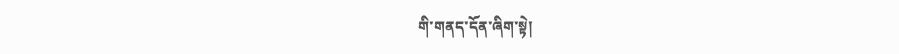གི་གནད་དོན་ཞིག་སྟེ།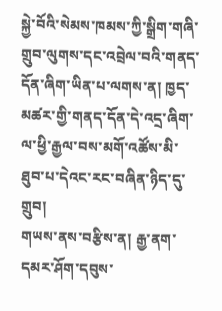སྐྱེ་བོའི་སེམས་ཁམས་ཀྱི་སྒྲིག་གཞི་གྲུབ་ལུགས་དང་འབྲེལ་བའི་གནད་དོན་ཞིག་ཡིན་པ་ལགས་ན། ཁྱད་མཚར་གྱི་གནད་དོན་དེ་འདྲ་ཞིག་ལ་ཕྱི་རྒྱལ་བས་མགོ་འཚོས་མི་ཐུབ་པ་དེའང་རང་བཞིན་ཉིད་དུ་གྲུབ།
གཡས་ནས་བརྩིས་ན། རྒྱ་ནག་དམར་ཤོག་དབུས་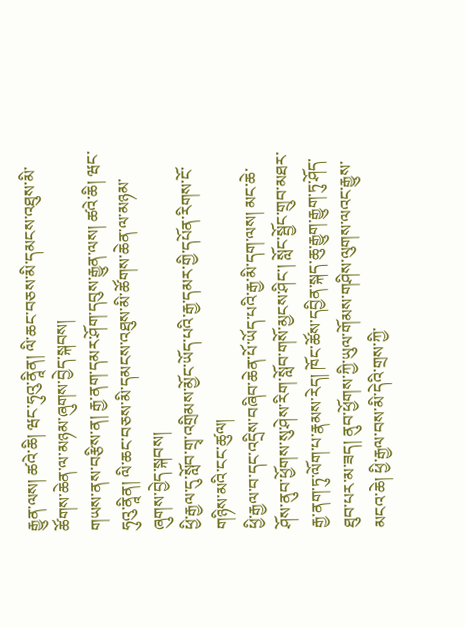རྒྱུན་ལས། ཚའེ་ཆི། ཝང་ཧུའུ་ནཱིན། ལི་ཆང་བཅས་མི་དམངས་འཐུས་མི་ཚོགས་ཆེན་ལ་མཉམ་ཞུགས་བྱེད་སྐབས།
གཡས་ནས་བརྩིས་ན། རྒྱ་ནག་དམར་ཤོག་དབུས་རྒྱུན་ལས། ཚའེ་ཆི། ཝང་ཧུའུ་ནཱིན། ལི་ཆང་བཅས་མི་དམངས་འཐུས་མི་ཚོགས་ཆེན་ལ་མཉམ་ཞུགས་བྱེད་སྐབས།
ཕྱི་རྒྱལ་དུ་སློབ་གྲྭ་འགྲིམས་མྱོང་ཡོད་པའི་རྒྱ་དམར་གྱི་དཔོན་རིགས་ངོ་གཉིས་མའི་ངང་ཚུལ།
ཕྱི་རྒྱལ་བ་དང་འདྲིས་བཞིབ་ཆེན་པོ་ཡོད་པའི་རྒྱ་མི་དག་ལས། མང་ཆེ་ཤོས་ནུབ་ཕྱོགས་སུ་ཤེས་རིག་སློབ་གསོ་མྱངས་ཤིང་། སློང་སྦྱོང་གྲུབ་མཐར་རྒྱ་ནག་ཏུ་ལོག་པ་རྣམས་རེད། ཁོང་ཚོས་དབྱིན་སྐད་ཆུ་རྒྱུག་རྒྱུག་ཏུ་ཤོད་ཐུབ་པར་མ་ཟད། ནུབ་ཕྱོགས་ཀྱི་ཡུལ་གོམས་གཤིས་ལུགས་ལའང་རྒྱུས་མངའ་ཆེ། ཕྱི་རྒྱལ་བས་མི་དེའི་གྲས་ཀྱི་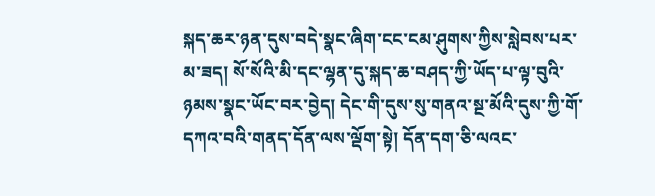སྐད་ཆར་ཉན་དུས་བདེ་སྣང་ཞིག་ངང་ངམ་ཤུགས་ཀྱིས་སླེབས་པར་མ་ཟད། སོ་སོའི་མི་དང་ལྷན་དུ་སྐད་ཆ་བཤད་ཀྱི་ཡོད་པ་ལྟ་བུའི་ཉམས་སྣང་ཡོང་བར་བྱེད། དེང་གི་དུས་སུ་གནའ་སྔ་མོའི་དུས་ཀྱི་གོ་དཀའ་བའི་གནད་དོན་ལས་ལྡོག་སྟེ། དོན་དག་ཅི་ལའང་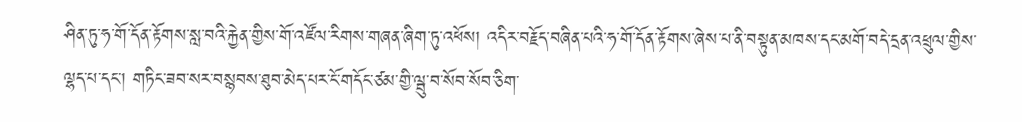ཤིན་ཏུ་ཧ་གོ་དོན་རྟོགས་སླ་བའི་རྐྱེན་གྱིས་གོ་འཛོལ་རིགས་གཞན་ཞིག་ཏུ་འཕོས། འདིར་བརྗོད་བཞིན་པའི་ཧ་གོ་དོན་རྟོགས་ཞེས་པ་ནི་བསྟུན་མཁས་དང་མགོ་བདེ་དྲན་འཕྲུལ་གྱིས་ལྷད་པ་དང་། གཏིང་ཟབ་སར་བསྙབས་ཐུབ་མེད་པར་ངོ་གདོང་ཙམ་གྱི་ལྦུ་བ་སོབ་སོབ་ཅིག་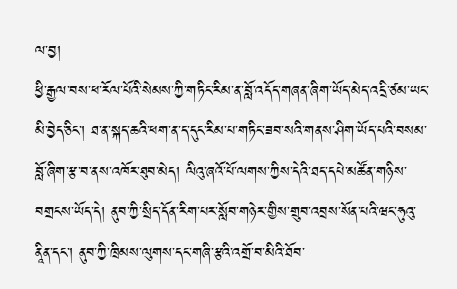ལ་བྱ།
ཕྱི་རྒྱལ་བས་ཕ་རོལ་པོའི་སེམས་ཀྱི་གཏིང་རིམ་ན་བློ་འདོད་གཞན་ཞིག་ཡོད་མེད་འདྲི་ཙམ་ཡང་མི་བྱེད་ཅིང་། ཐ་ན་སྐད་ཆའི་ཕག་ན་ད་དུང་རིམ་པ་གཏིང་ཟབ་སའི་གནས་ཤིག་ཡོད་པའི་བསམ་བློ་ཞིག་རྩ་བ་ནས་འཁོར་ཐུབ་མེད། ལིའུ་ཞའོ་པོ་ལགས་ཀྱིས་དེའི་ཐད་དཔེ་མཚོན་གཉིས་བགྲངས་ཡོད་དེ། ནུབ་ཀྱི་སྲིད་དོན་རིག་པར་སློབ་གཉེར་གྱིས་གྲུབ་འབྲས་སོན་པའི་ཝང་ཧུའུ་ནཱིན་དང་། ནུབ་ཀྱི་ཁྲིམས་ལུགས་དང་གཞི་རྩའི་འགྲོ་བ་མིའི་ཐོབ་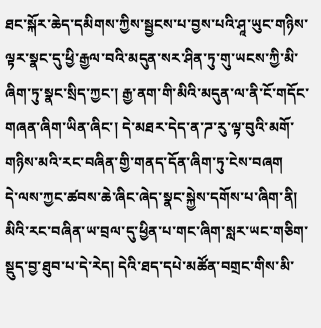ཐང་སྐོར་ཆེད་དམིགས་ཀྱིས་སྦྱངས་པ་བྱས་པའི་ཤཱ་ཡུང་གཉིས་ལྟར་སྣང་དུ་ཕྱི་རྒྱལ་བའི་མདུན་སར་ཤིན་ཏུ་གུ་ཡངས་ཀྱི་མི་ཞིག་ཏུ་སྣང་སྲིད་ཀྱང་། རྒྱ་ནག་གི་མིའི་མདུན་ལ་ནི་ངོ་གདོང་གཞན་ཞིག་ཡིན་ཞིང་། དེ་མཐར་དེད་ན་ཌ་རུ་ལྟ་བུའི་མགོ་གཉིས་མའི་རང་བཞིན་གྱི་གནད་དོན་ཞིག་ཏུ་ངེས་བཞག
དེ་ལས་ཀྱང་ཚབས་ཆེ་ཞིང་ཞེད་སྣང་སྐྱེས་དགོས་པ་ཞིག་ནི། མིའི་རང་བཞིན་ཡ་བྲལ་དུ་ཕྱིན་པ་གང་ཞིག་སླར་ཡང་གཅིག་སྡུད་བྱ་ཐུབ་པ་དེ་རེད། དེའི་ཐད་དཔེ་མཚོན་བགྲང་གིས་མི་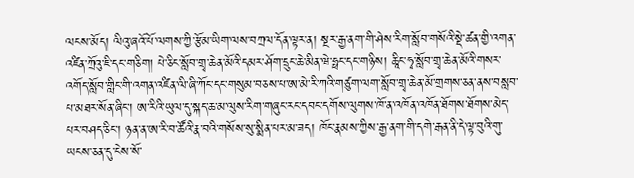ལངས་མོད། ལིའུ་ཞའོ་པོ་ལགས་ཀྱི་རྩོམ་ཡིག་ལས་བཀྲལ་དོན་ལྟར་ན། སྔར་རྒྱ་ནག་གི་ཤེས་རིག་སློབ་གསོའི་སྡེ་ཚན་གྱི་འགན་འཛིན་ཀྲོའུ་ཇི་དང་གཅིག། པེ་ཅིང་སློབ་གྲྭ་ཆེན་མོའི་དམར་ཤོག་དྲུང་ཆེ་མིན་ཝེ་ཧྥང་དང་གཉིས། ཆཱིང་ཧྭ་སློབ་གྲྭ་ཆེན་མོའི་གསར་འགོད་སློབ་གླིང་གི་འགན་འཛིན་ལི་ཞི་ཀོང་དང་གསུམ་བཅས་པ་ཨ་མེ་རི་ཀའི་གཙུག་ལག་སློབ་གྲྭ་ཆེན་མོ་གྲགས་ཅན་ནས་བསླབ་པ་མཐར་སོན་ཞིང་། ཨ་རིའི་ཡུལ་དུ་སྐད་ཆ་མ་ལུས་རིག་གཞུང་རང་དབང་དགོས་ལུགས་ཁོ་ན་འཁོན་འཁོན་ཐོགས་ཐོགས་མེད་པར་བཤད་ཅིང་། ཉན་ན་ཨ་རི་བ་ཚོའི་རྣ་བའི་གསོས་སུ་སྨིན་པར་མ་ཟད། ཁོང་རྣམས་ཀྱིས་རྒྱ་ནག་གི་དགེ་རྒན་ནི་དེ་ལྟ་བུའི་གུ་ཡངས་ཅན་དུ་ངེས་སོ་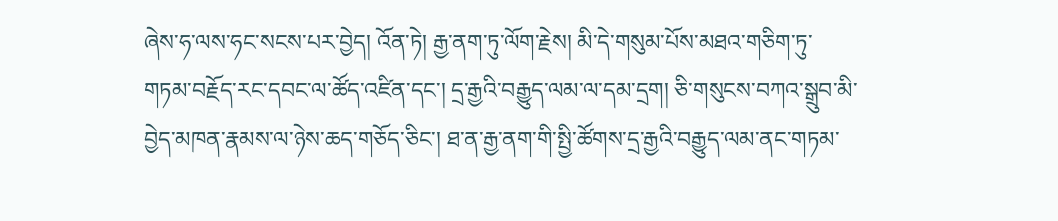ཞེས་ཧ་ལས་ཧང་སངས་པར་བྱེད། འོན་ཏེ། རྒྱ་ནག་ཏུ་ལོག་རྗེས། མི་དེ་གསུམ་པོས་མཐའ་གཅིག་ཏུ་གཏམ་བརྗོད་རང་དབང་ལ་ཚོད་འཛིན་དང་། དྲ་རྒྱའི་བརྒྱུད་ལམ་ལ་དམ་དྲག། ཅི་གསུངས་བཀའ་སྒྲུབ་མི་བྱེད་མཁན་རྣམས་ལ་ཉེས་ཆད་གཅོད་ཅིང་། ཐ་ན་རྒྱ་ནག་གི་སྤྱི་ཚོགས་དྲ་རྒྱའི་བརྒྱུད་ལམ་ནང་གཏམ་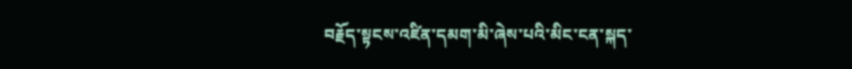བརྗོད་སྟངས་འཛིན་དམག་མི་ཞེས་པའི་མིང་ངན་སྐད་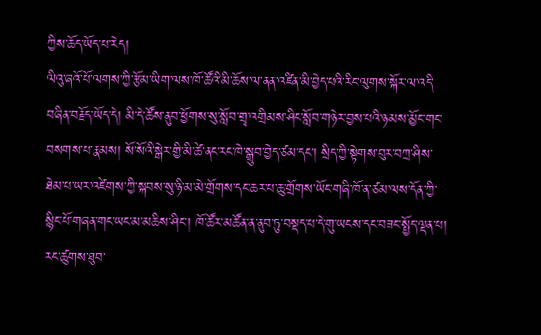ཀྱིས་ཆོད་ཡོད་པ་རེད།
ལིའུ་ཞའོ་པོ་ལགས་ཀྱི་རྩོམ་ཡིག་ལས་ཁོ་ཚོའི་མི་ཆོས་ལ་ནན་འཛིན་མི་བྱེད་པའི་རིང་ལུགས་སྐོར་ལ་འདི་བཞིན་བརྗོད་ཡོད་དེ། མི་དེ་ཚོས་ནུབ་ཕྱོགས་སུ་སློབ་གྲྭ་འགྲིམས་ཤིང་སློབ་གཉེར་བྱས་པའི་ཉམས་མྱོང་གང་བསགས་པ་རྣམས། སོ་སོའི་སྒེར་གྱི་མི་ཚེ་ནང་རང་ཁེ་སྒྲུབ་བྱེད་ཙམ་དང་། སྲིད་ཀྱི་སྟེགས་བུར་བཀྲ་ཤིས་ཐེམ་པ་ཡར་འཛེགས་ཀྱི་སྐབས་སུ་ཉི་མ་མེ་གྲོགས་དང་ཆར་པ་ཆུ་གྲོགས་ཡོང་གཞི་ཁོ་ན་ཙམ་ལས་དོན་ཀྱི་སྙིང་པོ་གཞན་གང་ཡང་མ་མཆིས་ཤིང་། ཁོ་ཚོར་མཚོན་ན་ནུབ་ཏུ་བསྡད་པ་དེ་གུ་ཡངས་དང་བཟང་སྤྱོད་ལྡན་པ། རང་ཚུགས་ཐུབ་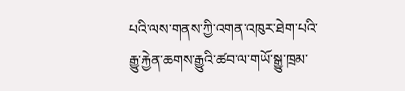པའི་ལས་གནས་ཀྱི་འགན་འཁུར་ཐེག་པའི་རྒྱུ་རྐྱེན་ཆགས་རྒྱུའི་ཚབ་ལ་གཡོ་སྒྱུ་ཁྲམ་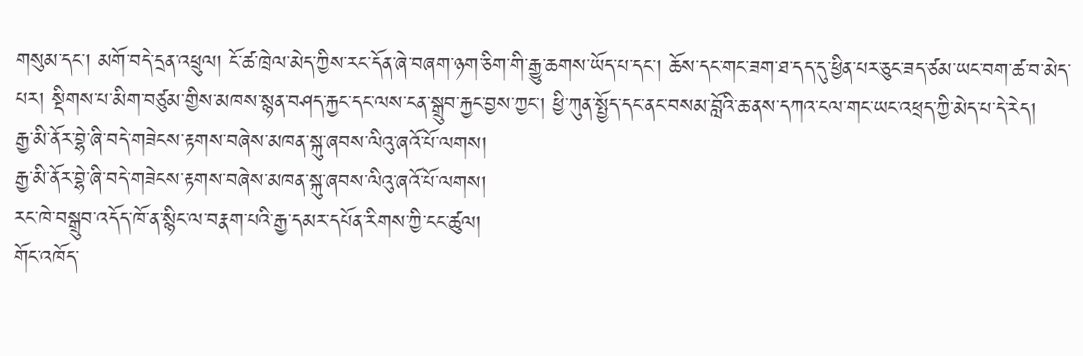གསུམ་དང་། མགོ་བདེ་དྲན་འཕྲུལ། ངོ་ཚ་ཁྲེལ་མེད་ཀྱིས་རང་དོན་ཞེ་བཞག་ཉག་ཅིག་གི་རྒྱུ་ཆགས་ཡོད་པ་དང་། ཆོས་དང་གང་ཟག་ཐ་དད་དུ་ཕྱིན་པར་ཅུང་ཟད་ཙམ་ཡང་བག་ཚ་བ་མེད་པར། སྡིགས་པ་མིག་བཙུམ་གྱིས་མཁས་སྙན་བཤད་རྐྱང་དང་ལས་ངན་སྒྲུབ་རྐྱང་བྱས་ཀྱང་། ཕྱི་ཀུན་སྤྱོད་དང་ནང་བསམ་བློའི་ཆ་ནས་དཀའ་ངལ་གང་ཡང་འཕྲད་ཀྱི་མེད་པ་དེ་རེད།
རྒྱ་མི་ནོར་བྷེ་ཞི་བདེ་གཟེངས་རྟགས་བཞེས་མཁན་སྐུ་ཞབས་ལིའུ་ཞའོ་པོ་ལགས།
རྒྱ་མི་ནོར་བྷེ་ཞི་བདེ་གཟེངས་རྟགས་བཞེས་མཁན་སྐུ་ཞབས་ལིའུ་ཞའོ་པོ་ལགས།
རང་ཁེ་བསྒྲུབ་འདོད་ཁོ་ན་སྙིང་ལ་བརྣག་པའི་རྒྱ་དམར་དཔོན་རིགས་ཀྱི་ངང་ཚུལ།
གོང་འཁོད་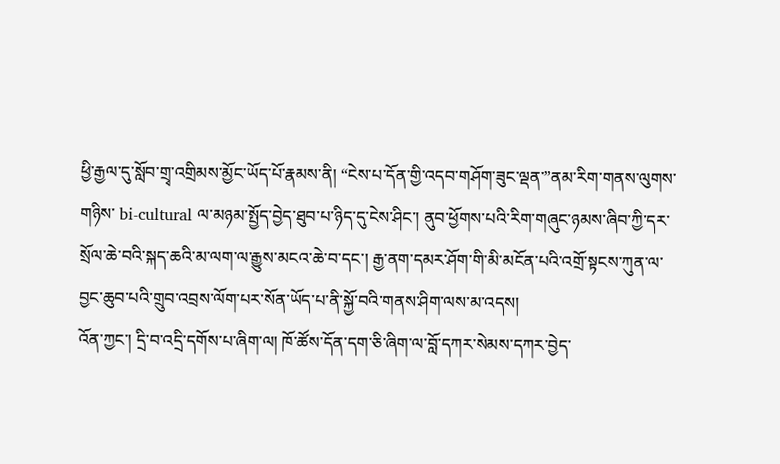ཕྱི་རྒྱལ་དུ་སློབ་གྲྭ་འགྲིམས་མྱོང་ཡོད་པོ་རྣམས་ནི། “ངེས་པ་དོན་གྱི་འདབ་གཤོག་ཟུང་ལྡན་”ནམ་རིག་གནས་ལུགས་གཉིས་ bi-cultural ལ་མཉམ་སྤྱོད་བྱེད་ཐུབ་པ་ཉིད་དུ་ངེས་ཤིང་། ནུབ་ཕྱོགས་པའི་རིག་གཞུང་ཉམས་ཞིབ་ཀྱི་དར་སྲོལ་ཆེ་བའི་སྐད་ཆའི་མ་ལག་ལ་རྒྱུས་མངའ་ཆེ་བ་དང་། རྒྱ་ནག་དམར་ཤོག་གི་མི་མངོན་པའི་འགྲོ་སྟངས་ཀུན་ལ་བྱང་ཆུབ་པའི་གྲུབ་འབྲས་ལོག་པར་སོན་ཡོད་པ་ནི་སྐྱོ་བའི་གནས་ཤིག་ལས་མ་འདས།
འོན་ཀྱང་། དྲི་བ་འདྲི་དགོས་པ་ཞིག་ལ། ཁོ་ཚོས་དོན་དག་ཅི་ཞིག་ལ་བློ་དཀར་སེམས་དཀར་བྱེད་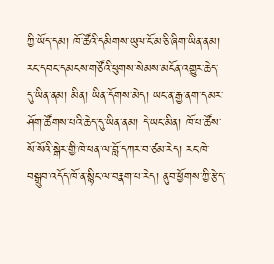ཀྱི་ཡོད་དམ། ཁོ་ཚོའི་དམིགས་ཡུལ་ངོ་མ་ཅི་ཞིག་ཡིན་ནམ། རང་དབང་དམངས་གཙོའི་ཕུགས་སེམས་མངོན་འགྱུར་ཆེད་དུ་ཡིན་ནམ། མིན། ཡིན་དོགས་མེད། ཡང་ན་རྒྱ་ནག་དམར་ཤོག་ཚོགས་པའི་ཆེད་དུ་ཡིན་ནམ། དེ་ཡང་མིན། ཁོ་པ་ཚོས་སོ་སོའི་སྒེར་གྱི་ཁེ་ཕན་ལ་བློ་དཀར་བ་ཙམ་རེད། རང་ཁེ་བསྒྲུབ་འདོད་ཁོ་ན་སྙིང་ལ་བརྣག་པ་རེད། ནུབ་ཕྱོགས་ཀྱི་རྩེད་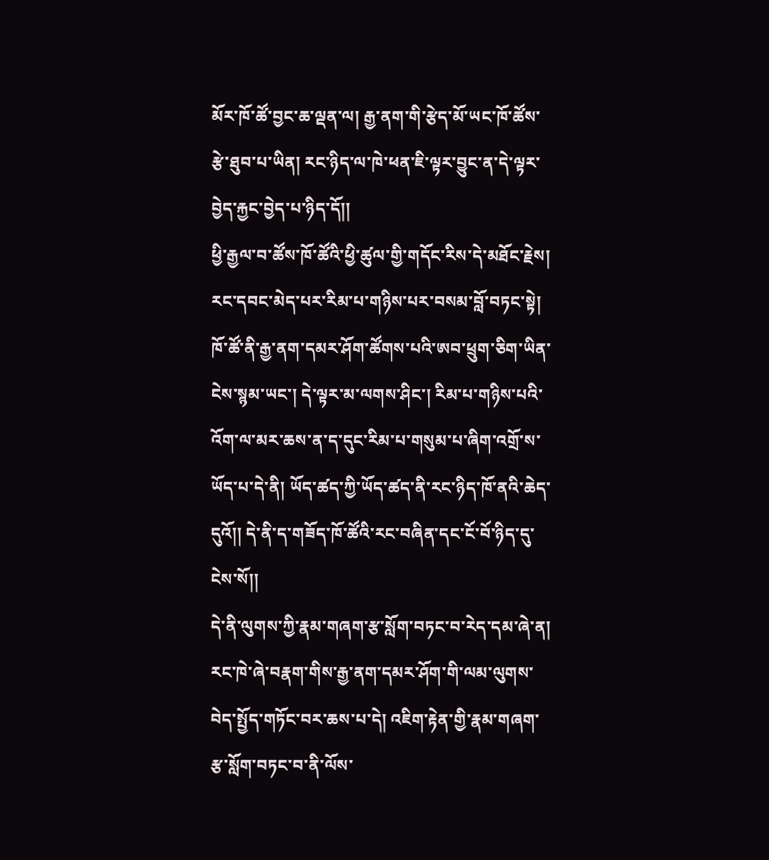མོར་ཁོ་ཚོ་བྱང་ཆ་ལྡན་ལ། རྒྱ་ནག་གི་རྩེད་མོ་ཡང་ཁོ་ཚོས་རྩེ་ཐུབ་པ་ཡིན། རང་ཉིད་ལ་ཁེ་ཕན་ཇི་ལྟར་བྱུང་ན་དེ་ལྟར་བྱེད་རྐྱང་བྱེད་པ་ཉིད་དོ།།
ཕྱི་རྒྱལ་བ་ཚོས་ཁོ་ཚོའི་ཕྱི་ཚུལ་གྱི་གདོང་རིས་དེ་མཐོང་རྗེས། རང་དབང་མེད་པར་རིམ་པ་གཉིས་པར་བསམ་བློ་བཏང་སྟེ། ཁོ་ཚོ་ནི་རྒྱ་ནག་དམར་ཤོག་ཚོགས་པའི་ཨབ་ཕྲུག་ཅིག་ཡིན་ངེས་སྙམ་ཡང་། དེ་ལྟར་མ་ལགས་ཤིང་། རིམ་པ་གཉིས་པའི་འོག་ལ་མར་ཆས་ན་ད་དུང་རིམ་པ་གསུམ་པ་ཞིག་འགྲོ་ས་ཡོད་པ་དེ་ནི། ཡོད་ཚད་ཀྱི་ཡོད་ཚད་ནི་རང་ཉིད་ཁོ་ནའི་ཆེད་དུའོ།། དེ་ནི་ད་གཟོད་ཁོ་ཚོའི་རང་བཞིན་དང་ངོ་བོ་ཉིད་དུ་ངེས་སོ།།
དེ་ནི་ལུགས་ཀྱི་རྣམ་གཞག་རྩ་སློག་བཏང་བ་རེད་དམ་ཞེ་ན། རང་ཁེ་ཞེ་བརྣག་གིས་རྒྱ་ནག་དམར་ཤོག་གི་ལམ་ལུགས་བེད་སྤྱོད་གཏོང་བར་ཆས་པ་དེ། འཇིག་རྟེན་གྱི་རྣམ་གཞག་རྩ་སློག་བཏང་བ་ནི་ལོས་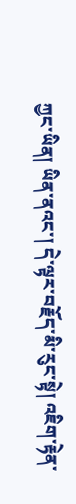ཀྱང་ཡིན། ཡིན་ནའང་། དེ་ལྟར་བརྗོད་མི་རུང་སྟེ། འཇིག་རྟེན་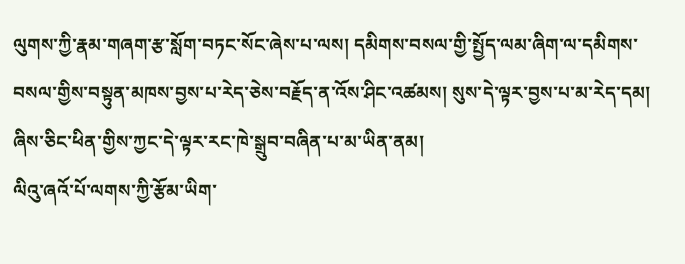ལུགས་ཀྱི་རྣམ་གཞག་རྩ་སློག་བཏང་སོང་ཞེས་པ་ལས། དམིགས་བསལ་གྱི་སྤྱོད་ལམ་ཞིག་ལ་དམིགས་བསལ་གྱིས་བསྟུན་མཁས་བྱས་པ་རེད་ཅེས་བརྗོད་ན་འོས་ཤིང་འཚམས། སུས་དེ་ལྟར་བྱས་པ་མ་རེད་དམ། ཞིས་ཅིང་ཕིན་གྱིས་ཀྱང་དེ་ལྟར་རང་ཁེ་སྒྲུབ་བཞིན་པ་མ་ཡིན་ནམ།
ལིའུ་ཞའོ་པོ་ལགས་ཀྱི་རྩོམ་ཡིག་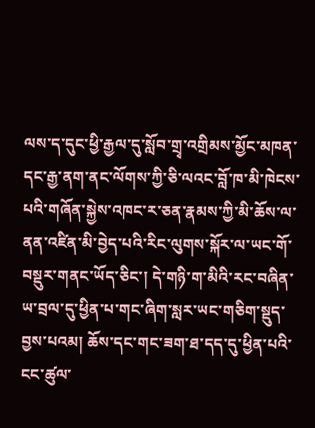ལས་ད་དུང་ཕྱི་རྒྱལ་དུ་སློབ་གྲྭ་འགྲིམས་མྱོང་མཁན་དང་རྒྱ་ནག་ནང་ལོགས་ཀྱི་ཅི་ལའང་བློ་ཁ་མི་ཁེངས་པའི་གཞོན་སྐྱེས་འཁང་ར་ཅན་རྣམས་ཀྱི་མི་ཆོས་ལ་ནན་འཛིན་མི་བྱེད་པའི་རིང་ལུགས་སྐོར་ལ་ཡང་གོ་བསྡུར་གནང་ཡོད་ཅིང་། དེ་གཉི་ག་མིའི་རང་བཞིན་ཡ་བྲལ་དུ་ཕྱིན་པ་གང་ཞིག་སླར་ཡང་གཅིག་སྡུད་བྱས་པའམ། ཆོས་དང་གང་ཟག་ཐ་དད་དུ་ཕྱིན་པའི་ངང་ཚུལ་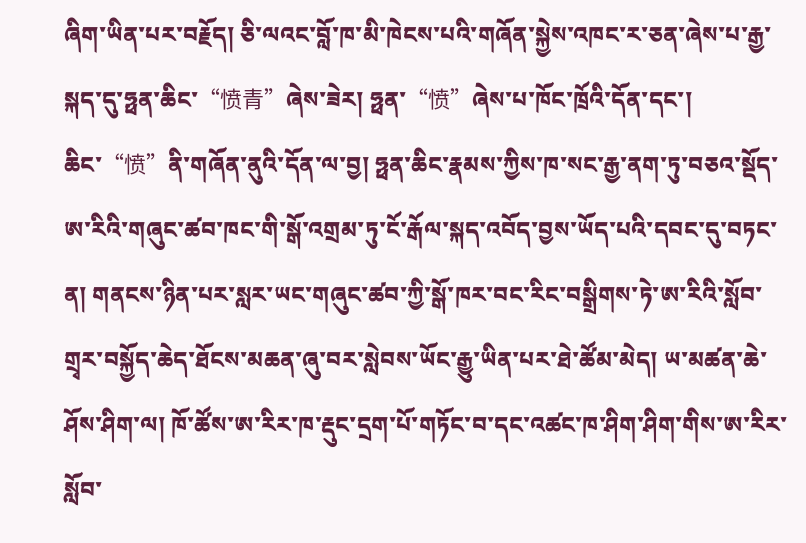ཞིག་ཡིན་པར་བརྗོད། ཅི་ལའང་བློ་ཁ་མི་ཁེངས་པའི་གཞོན་སྐྱེས་འཁང་ར་ཅན་ཞེས་པ་རྒྱ་སྐད་དུ་ཧྥན་ཆིང་“愤青”ཞེས་ཟེར། ཧྥན་“愤”ཞེས་པ་ཁོང་ཁྲོའི་དོན་དང་། ཆིང་“愤”ནི་གཞོན་ནུའི་དོན་ལ་བྱ། ཧྥན་ཆིང་རྣམས་ཀྱིས་ཁ་སང་རྒྱ་ནག་ཏུ་བཅའ་སྡོད་ཨ་རིའི་གཞུང་ཚབ་ཁང་གི་སྒོ་འགྲམ་ཏུ་ངོ་རྒོལ་སྐད་འབོད་བྱས་ཡོད་པའི་དབང་དུ་བཏང་ན། གནངས་ཉིན་པར་སླར་ཡང་གཞུང་ཚབ་ཀྱི་སྒོ་ཁར་བང་རིང་བསྒྲིགས་ཏེ་ཨ་རིའི་སློབ་གྲྭར་བསྐྱོད་ཆེད་ཐོངས་མཆན་ཞུ་བར་སླེབས་ཡོང་རྒྱུ་ཡིན་པར་ཐེ་ཚོམ་མེད། ཡ་མཚན་ཆེ་ཤོས་ཤིག་ལ། ཁོ་ཚོས་ཨ་རིར་ཁ་རྡུང་དྲག་པོ་གཏོང་བ་དང་འཚང་ཁ་ཤིག་ཤིག་གིས་ཨ་རིར་སློབ་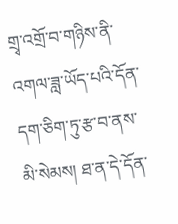གྲྭ་འགྲོ་བ་གཉིས་ནི་འགལ་ཟླ་ཡོད་པའི་དོན་དག་ཅིག་ཏུ་རྩ་བ་ནས་མི་སེམས། ཐ་ན་དེ་དོན་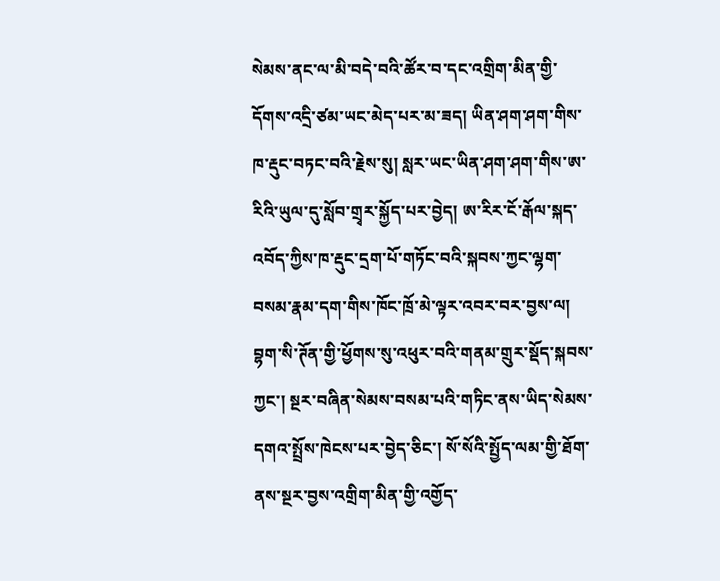སེམས་ནང་ལ་མི་བདེ་བའི་ཚོར་བ་དང་འགྲིག་མིན་གྱི་དོགས་འདྲི་ཙམ་ཡང་མེད་པར་མ་ཟད། ཡིན་ཤག་ཤག་གིས་ཁ་རྡུང་བཏང་བའི་རྗེས་སུ། སླར་ཡང་ཡིན་ཤག་ཤག་གིས་ཨ་རིའི་ཡུལ་དུ་སློབ་གྲྭར་སྐྱོད་པར་བྱེད། ཨ་རིར་ངོ་རྒོལ་སྐད་འབོད་ཀྱིས་ཁ་རྡུང་དྲག་པོ་གཏོང་བའི་སྐབས་ཀྱང་ལྷག་བསམ་རྣམ་དག་གིས་ཁོང་ཁྲོ་མེ་ལྟར་འབར་བར་བྱས་ལ། བྷག་སི་ཊོན་གྱི་ཕྱོགས་སུ་འཕུར་བའི་གནམ་གྲུར་སྡོད་སྐབས་ཀྱང་། སྔར་བཞིན་སེམས་བསམ་པའི་གཏིང་ནས་ཡིད་སེམས་དགའ་སྤྲོས་ཁེངས་པར་བྱེད་ཅིང་། སོ་སོའི་སྤྱོད་ལམ་གྱི་ཐོག་ནས་སྔར་བྱས་འགྲིག་མིན་གྱི་འགྱོད་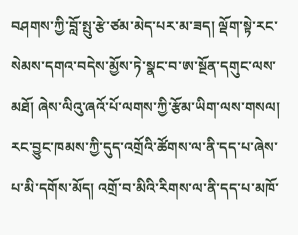བཤགས་ཀྱི་བློ་སྤུ་རྩེ་ཙམ་མེད་པར་མ་ཟད། ལྡོག་སྟེ་རང་སེམས་དགའ་བདེས་མྱོས་ཏེ་སྣང་བ་ཨ་སྔོན་དགུང་ལས་མཐོ། ཞེས་ལིའུ་ཞའོ་པོ་ལགས་ཀྱི་རྩོམ་ཡིག་ལས་གསལ།
རང་བྱུང་ཁམས་ཀྱི་དུད་འགྲོའི་ཚོགས་ལ་ནི་དད་པ་ཞེས་པ་མི་དགོས་མོད། འགྲོ་བ་མིའི་རིགས་ལ་ནི་དད་པ་མཁོ་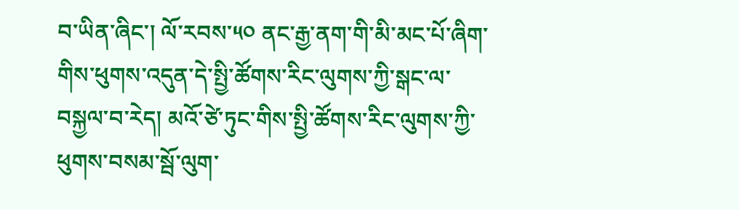བ་ཡིན་ཞིང་། ལོ་རབས་༥༠ ནང་རྒྱ་ནག་གི་མི་མང་པོ་ཞིག་གིས་ཕུགས་འདུན་དེ་སྤྱི་ཚོགས་རིང་ལུགས་ཀྱི་སྒང་ལ་བསྐྱལ་བ་རེད། མའོ་ཙེ་ཏུང་གིས་སྤྱི་ཚོགས་རིང་ལུགས་ཀྱི་ཕུགས་བསམ་སྦོ་ལུག་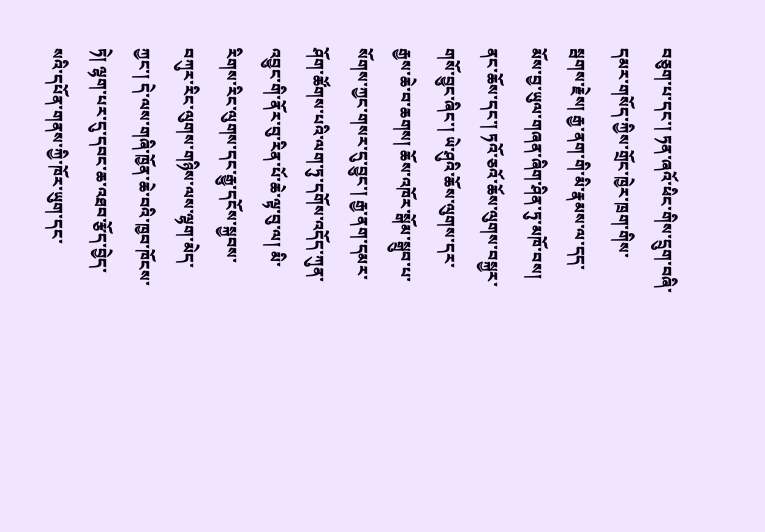བཅུག་པ་དང་། ཏན་ཞའོ་ཕིང་གིས་དྲུག་བཞི་དམར་གསོད་ཀྱིས་གྲོང་ཁྱེར་ཁྲག་གིས་སྦགས་རྗེས། རྒྱ་ནག་གི་མི་རྣམས་ལ་དད་མོས་བྱ་ཡུལ་གཞན་ཞིག་ཤིན་ཏུ་མཁོ་བས། ནང་ཆོས་དང་། ཏའོ་ཅའོ་ཆོས་ལུགས་བསྐྱར་གསོ་བྱུང་ཞིང་། ཡེ་ཤུའི་ཆོས་ལུགས་དར་རྒྱས་ཆེ་བ་ཆགས། ཆོས་འཁོར་སྒོམ་སྒྲུབ་པ་སོགས་ཀྱང་གསར་དུ་བྱུང་། རྒྱ་ནག་དམར་ཤོག་ཚོགས་པའི་ལག་ཏུ་དགོས་འདོད་ཀུན་འབྱུང་གི་ནོར་བུ་རིན་པོ་ཆེ་ལྟ་བུ་ལ། མི་རིགས་རིང་ལུགས་དང་རྒྱུ་དངོས་སྐྱབས་བཀུར་རིང་ལུགས་གཉིས་ལས་ལྷག་མེད་ཀྱང་། དེ་ལས་གཞི་ཁྱོན་ཆེ་བའི་ཁྱབ་ཁོངས་ཏེ། ལྷག་པར་དུ་དབང་ཆ་འཐབ་རྩོད་བྱེད་སའི་དཔོན་གནས་ཀྱི་ཁོར་ཡུག་དང་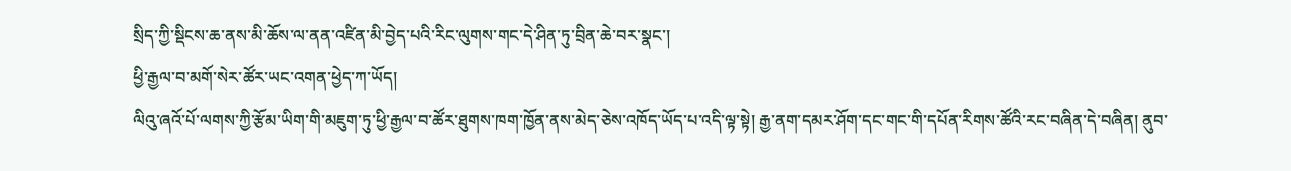སྲིད་ཀྱི་སྡིངས་ཆ་ནས་མི་ཆོས་ལ་ནན་འཛིན་མི་བྱེད་པའི་རིང་ལུགས་གང་དེ་ཤིན་ཏུ་བྲིན་ཆེ་བར་སྣང་།
ཕྱི་རྒྱལ་བ་མགོ་སེར་ཚོར་ཡང་འགན་ཕྱེད་ཀ་ཡོད།
ལིའུ་ཞའོ་པོ་ལགས་ཀྱི་རྩོམ་ཡིག་གི་མཇུག་ཏུ་ཕྱི་རྒྱལ་བ་ཚོར་ཐུགས་ཁག་ཁྱོན་ནས་མེད་ཅེས་འཁོད་ཡོད་པ་འདི་ལྟ་སྟེ། རྒྱ་ནག་དམར་ཤོག་དང་གང་གི་དཔོན་རིགས་ཚོའི་རང་བཞིན་དེ་བཞིན། ནུབ་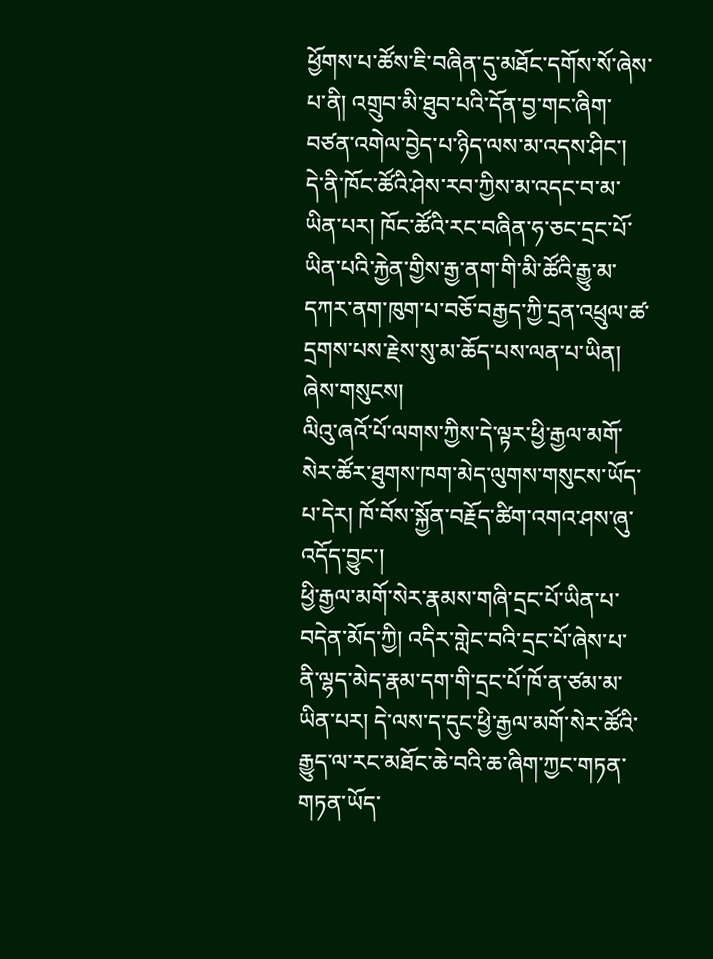ཕྱོགས་པ་ཚོས་ཇི་བཞིན་དུ་མཐོང་དགོས་སོ་ཞེས་པ་ནི། འགྲུབ་མི་ཐུབ་པའི་དོན་བྱ་གང་ཞིག་བཙན་འགེལ་བྱེད་པ་ཉིད་ལས་མ་འདས་ཤིང་། དེ་ནི་ཁོང་ཚོའི་ཤེས་རབ་ཀྱིས་མ་འདང་བ་མ་ཡིན་པར། ཁོང་ཚོའི་རང་བཞིན་ཧ་ཅང་དྲང་པོ་ཡིན་པའི་རྐྱེན་གྱིས་རྒྱ་ནག་གི་མི་ཚོའི་རྒྱུ་མ་དཀར་ནག་ཁུག་པ་བཅོ་བརྒྱད་ཀྱི་དྲན་འཕྲུལ་ཚ་དྲགས་པས་རྗེས་སུ་མ་ཆོད་པས་ལན་པ་ཡིན། ཞེས་གསུངས།
ལིའུ་ཞའོ་པོ་ལགས་ཀྱིས་དེ་ལྟར་ཕྱི་རྒྱལ་མགོ་སེར་ཚོར་ཐུགས་ཁག་མེད་ལུགས་གསུངས་ཡོད་པ་དེར། ཁོ་བོས་སྐྱོན་བརྗོད་ཚིག་འགའ་ཤས་ཞུ་འདོད་བྱུང་།
ཕྱི་རྒྱལ་མགོ་སེར་རྣམས་གཞི་དྲང་པོ་ཡིན་པ་བདེན་མོད་ཀྱི། འདིར་གླེང་བའི་དྲང་པོ་ཞེས་པ་ནི་ལྷད་མེད་རྣམ་དག་གི་དྲང་པོ་ཁོ་ན་ཙམ་མ་ཡིན་པར། དེ་ལས་ད་དུང་ཕྱི་རྒྱལ་མགོ་སེར་ཚོའི་རྒྱུད་ལ་རང་མཐོང་ཆེ་བའི་ཆ་ཞིག་ཀྱང་གཏན་གཏན་ཡོད་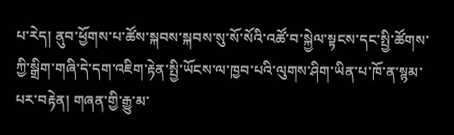པ་རེད། ནུབ་ཕྱོགས་པ་ཚོས་སྐབས་སྐབས་སུ་སོ་སོའི་འཚོ་བ་སྐྱེལ་སྟངས་དང་སྤྱི་ཚོགས་ཀྱི་སྒྲིག་གཞི་དེ་དག་འཇིག་རྟེན་སྤྱི་ཡོངས་ལ་ཁྱབ་པའི་ལུགས་ཤིག་ཡིན་པ་ཁོ་ན་སྙམ་པར་བརྟེན། གཞན་གྱི་རྒྱུ་མ་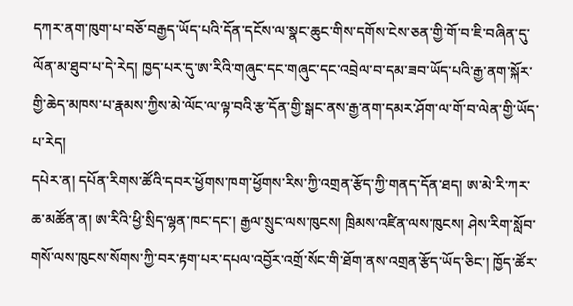དཀར་ནག་ཁུག་པ་བཅོ་བརྒྱད་ཡོད་པའི་དོན་དངོས་ལ་སྣང་ཆུང་གིས་དགོས་ངེས་ཅན་གྱི་གོ་བ་ཇི་བཞིན་དུ་ལོན་མ་ཐུབ་པ་དེ་རེད། ཁྱད་པར་དུ་ཨ་རིའི་གཞུང་དང་གཞུང་དང་འབྲེལ་བ་དམ་ཟབ་ཡོད་པའི་རྒྱ་ནག་སྐོར་གྱི་ཆེད་མཁས་པ་རྣམས་ཀྱིས་མེ་ལོང་ལ་ལྟ་བའི་རྩ་དོན་གྱི་སྒང་ནས་རྒྱ་ནག་དམར་ཤོག་ལ་གོ་བ་ལེན་གྱི་ཡོད་པ་རེད།
དཔེར་ན། དཔོན་རིགས་ཚོའི་དབར་ཕྱོགས་ཁག་ཕྱོགས་རིས་ཀྱི་འགྲན་རྩོད་ཀྱི་གནད་དོན་ཐད། ཨ་མེ་རི་ཀར་ཆ་མཚོན་ན། ཨ་རིའི་ཕྱི་སྲིད་ལྷན་ཁང་དང་། རྒྱལ་སྲུང་ལས་ཁུངས། ཁྲིམས་འཛིན་ལས་ཁུངས། ཤེས་རིག་སློབ་གསོ་ལས་ཁུངས་སོགས་ཀྱི་བར་རྟག་པར་དཔལ་འབྱོར་འགྲོ་སོང་གི་ཐོག་ནས་འགྲན་རྩོད་ཡོད་ཅིང་། ཁྱོད་ཚོར་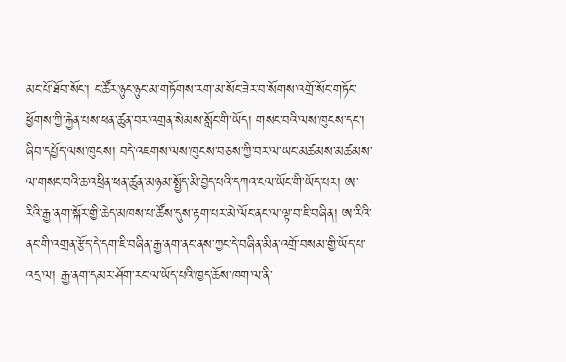མང་པོ་ཐོབ་སོང་། ང་ཚོར་ཉུང་ཉུང་མ་གཏོགས་རག་མ་སོང་ཟེར་བ་སོགས་འགྲོ་སོང་གཏོང་ཕྱོགས་ཀྱི་རྐྱེན་པས་ཕན་ཚུན་བར་འགྲན་སེམས་སློང་གི་ཡོད། གསང་བའི་ལས་ཁུངས་དང་། ཞིབ་དཔྱོད་ལས་ཁུངས། བདེ་འཇགས་ལས་ཁུངས་བཅས་ཀྱི་བར་ལ་ཡང་མཚམས་མཚམས་ལ་གསང་བའི་ཆ་འཕྲིན་ཕན་ཚུན་མཉམ་སྤྱོད་མི་བྱེད་པའི་དཀའ་ངལ་ཡོང་གི་ཡོད་པར། ཨ་རིའི་རྒྱ་ནག་སྐོར་གྱི་ཆེད་མཁས་པ་ཚོས་དུས་རྟག་པར་མེ་ལོང་ནང་ལ་ལྟ་བ་ཇི་བཞིན། ཨ་རིའི་ནང་གི་འགྲན་རྩོད་དེ་དག་ཇི་བཞིན་རྒྱ་ནག་ནང་ནས་ཀྱང་དེ་བཞིན་མིན་འགྲོ་བསམ་གྱི་ཡོད་པ་འདྲ་ལ། རྒྱ་ནག་དམར་ཤོག་རང་ལ་ཡོད་པའི་ཁྱད་ཆོས་ཁག་ལ་ནི་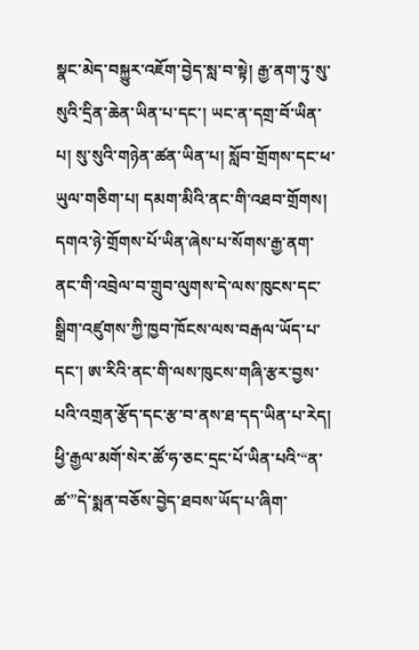སྣང་མེད་བསྐྱུར་འཇོག་བྱེད་སླ་བ་སྟེ། རྒྱ་ནག་ཏུ་སུ་སུའི་དྲིན་ཆེན་ཡིན་པ་དང་། ཡང་ན་དགྲ་བོ་ཡིན་པ། སུ་སུའི་གཉེན་ཚན་ཡིན་པ། སློབ་གྲོགས་དང་ཕ་ཡུལ་གཅིག་པ། དམག་མིའི་ནང་གི་འཐབ་གྲོགས། དགའ་ཉེ་གྲོགས་པོ་ཡིན་ཞེས་པ་སོགས་རྒྱ་ནག་ནང་གི་འབྲེལ་བ་གྲུབ་ལུགས་དེ་ལས་ཁུངས་དང་སྒྲིག་འཛུགས་ཀྱི་ཁྱབ་ཁོངས་ལས་བརྒལ་ཡོད་པ་དང་། ཨ་རིའི་ནང་གི་ལས་ཁུངས་གཞི་རྩར་བྱས་པའི་འགྲན་རྩོད་དང་རྩ་བ་ནས་ཐ་དད་ཡིན་པ་རེད།
ཕྱི་རྒྱལ་མགོ་སེར་ཚོ་ཧ་ཅང་དྲང་པོ་ཡིན་པའི་“ན་ཚ་”དེ་སྨན་བཅོས་བྱེད་ཐབས་ཡོད་པ་ཞིག་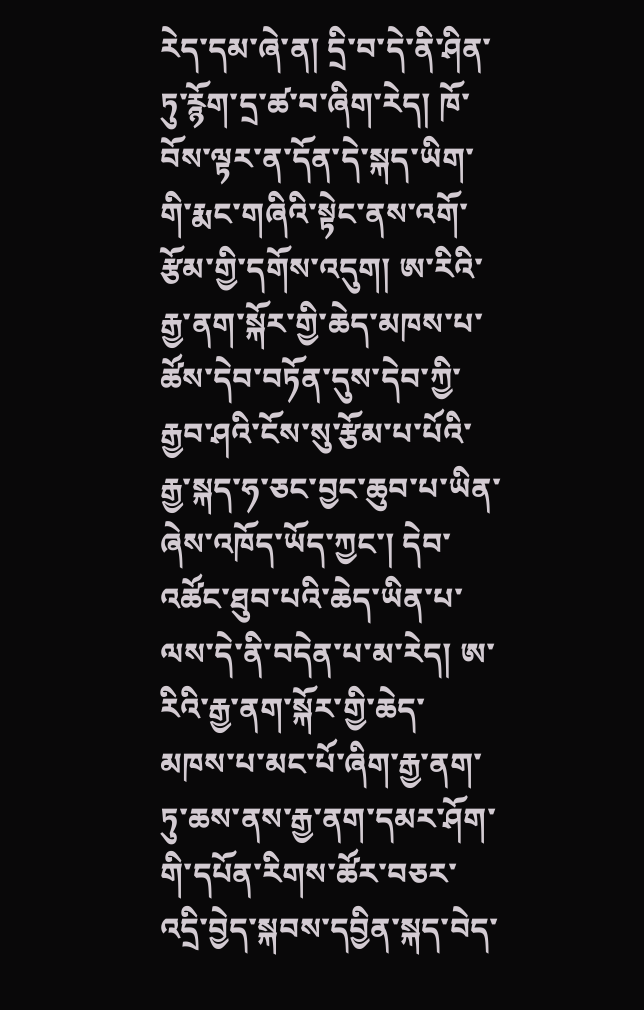རེད་དམ་ཞེ་ན། དྲི་བ་དེ་ནི་ཤིན་ཏུ་རྙོག་དྲ་ཚ་བ་ཞིག་རེད། ཁོ་བོས་ལྟར་ན་དོན་དེ་སྐད་ཡིག་གི་རྨང་གཞིའི་སྟེང་ནས་འགོ་རྩོམ་གྱི་དགོས་འདུག། ཨ་རིའི་རྒྱ་ནག་སྐོར་གྱི་ཆེད་མཁས་པ་ཚོས་དེབ་བཏོན་དུས་དེབ་ཀྱི་རྒྱབ་ཤའི་ངོས་སུ་རྩོམ་པ་པོའི་རྒྱ་སྐད་ཧ་ཅང་བྱང་ཆུབ་པ་ཡིན་ཞེས་འཁོད་ཡོད་ཀྱང་། དེབ་འཚོང་ཐུབ་པའི་ཆེད་ཡིན་པ་ལས་དེ་ནི་བདེན་པ་མ་རེད། ཨ་རིའི་རྒྱ་ནག་སྐོར་གྱི་ཆེད་མཁས་པ་མང་པོ་ཞིག་རྒྱ་ནག་ཏུ་ཆས་ནས་རྒྱ་ནག་དམར་ཤོག་གི་དཔོན་རིགས་ཚོར་བཅར་འདྲི་བྱེད་སྐབས་དབྱིན་སྐད་བེད་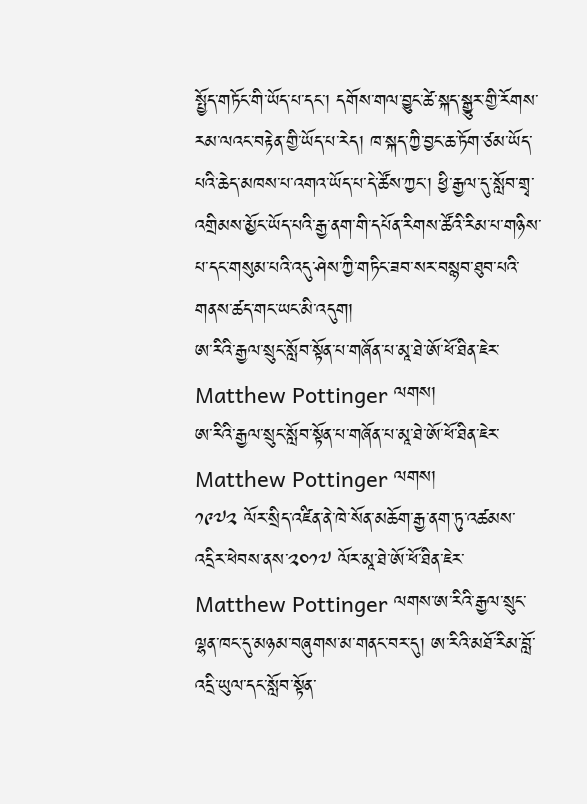སྤྱོད་གཏོང་གི་ཡོད་པ་དང་། དགོས་གལ་བྱུང་ཚེ་སྐད་སྒྱུར་གྱི་རོགས་རམ་ལའང་བརྟེན་གྱི་ཡོད་པ་རེད། ཁ་སྐད་ཀྱི་བྱང་ཆ་ཏོག་ཙམ་ཡོད་པའི་ཆེད་མཁས་པ་འགའ་ཡོད་པ་དེ་ཚོས་ཀྱང་། ཕྱི་རྒྱལ་དུ་སློབ་གྲྭ་འགྲིམས་མྱོང་ཡོད་པའི་རྒྱ་ནག་གི་དཔོན་རིགས་ཚོའི་རིམ་པ་གཉིས་པ་དང་གསུམ་པའི་འདུ་ཤེས་ཀྱི་གཏིང་ཟབ་སར་བསྙབ་ཐུབ་པའི་གནས་ཚད་གང་ཡང་མི་འདུག།
ཨ་རིའི་རྒྱལ་སྲུང་སློབ་སྟོན་པ་གཞོན་པ་མཱ་ཐེ་ཨོ་ཕོ་ཐིན་ཇེར་Matthew Pottinger ལགས།
ཨ་རིའི་རྒྱལ་སྲུང་སློབ་སྟོན་པ་གཞོན་པ་མཱ་ཐེ་ཨོ་ཕོ་ཐིན་ཇེར་Matthew Pottinger ལགས།
༡༩༧༢ ལོར་སྲིད་འཛིན་ནེ་ཁེ་སོན་མཆོག་རྒྱ་ནག་ཏུ་འཚམས་འདྲིར་ཕེབས་ནས་༢༠༡༧ ལོར་མཱ་ཐེ་ཨོ་ཕོ་ཐིན་ཇེར་Matthew Pottinger ལགས་ཨ་རིའི་རྒྱལ་སྲུང་ལྷན་ཁང་དུ་མཉམ་བཞུགས་མ་གནང་བར་དུ། ཨ་རིའི་མཐོ་རིམ་བློ་འདྲི་ཡུལ་དང་སློབ་སྟོན་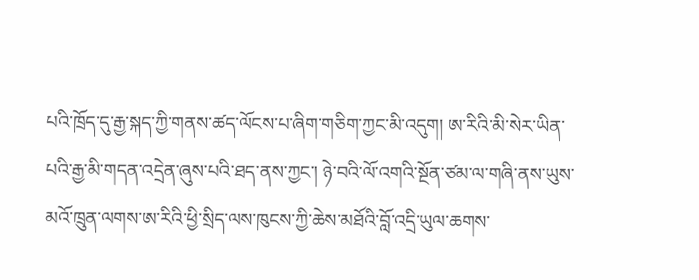པའི་ཁྲོད་དུ་རྒྱ་སྐད་ཀྱི་གནས་ཚད་ལོངས་པ་ཞིག་གཅིག་ཀྱང་མི་འདུག། ཨ་རིའི་མི་སེར་ཡིན་པའི་རྒྱ་མི་གདན་འདྲེན་ཞུས་པའི་ཐད་ནས་ཀྱང་། ཉེ་བའི་ལོ་འགའི་སྔོན་ཙམ་ལ་གཞི་ནས་ཡུས་མའོ་ཁྲུན་ལགས་ཨ་རིའི་ཕྱི་སྲིད་ལས་ཁུངས་ཀྱི་ཆེས་མཐོའི་བློ་འདྲི་ཡུལ་ཆགས་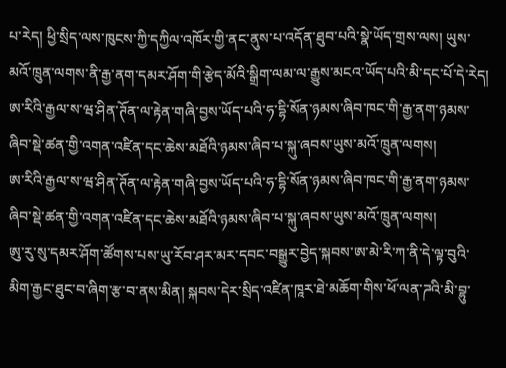པ་རེད། ཕྱི་སྲིད་ལས་ཁུངས་ཀྱི་དཀྱིལ་འཁོར་གྱི་ནང་ནུས་པ་འདོན་ཐུབ་པའི་སྣེ་ཡོད་གྲས་ལས། ཡུས་མའོ་ཁྲུན་ལགས་ནི་རྒྱ་ནག་དམར་ཤོག་གི་རྩེད་མོའི་སྒྲིག་ལམ་ལ་རྒྱུས་མངའ་ཡོད་པའི་མི་དང་པོ་དེ་རེད།
ཨ་རིའི་རྒྱལ་ས་ཝ་ཤིན་ཊོན་ལ་རྟེན་གཞི་བྱས་ཡོད་པའི་ཧ་དྷི་སོན་ཉམས་ཞིབ་ཁང་གི་རྒྱ་ནག་ཉམས་ཞིབ་སྡེ་ཚན་གྱི་འགན་འཛིན་དང་ཆེས་མཐོའི་ཉམས་ཞིབ་པ་སྐུ་ཞབས་ཡུས་མའོ་ཁྲུན་ལགས།
ཨ་རིའི་རྒྱལ་ས་ཝ་ཤིན་ཊོན་ལ་རྟེན་གཞི་བྱས་ཡོད་པའི་ཧ་དྷི་སོན་ཉམས་ཞིབ་ཁང་གི་རྒྱ་ནག་ཉམས་ཞིབ་སྡེ་ཚན་གྱི་འགན་འཛིན་དང་ཆེས་མཐོའི་ཉམས་ཞིབ་པ་སྐུ་ཞབས་ཡུས་མའོ་ཁྲུན་ལགས།
ཨུ་རུ་སུ་དམར་ཤོག་ཚོགས་པས་ཡུ་རོབ་ཤར་མར་དབང་བསྒྱུར་བྱེད་སྐབས་ཨ་མེ་རི་ཀ་ནི་དེ་ལྟ་བུའི་མིག་རྒྱང་ཐུང་བ་ཞིག་རྩ་བ་ནས་མིན། སྐབས་དེར་སྲིད་འཛིན་ཁཱར་ཐེ་མཆོག་གིས་ཕོ་ལན་ཌའི་མི་བྷུ་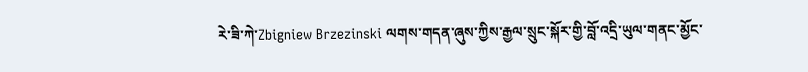རེ་ཟི་ཀེ་Zbigniew Brzezinski ལགས་གདན་ཞུས་ཀྱིས་རྒྱལ་སྲུང་སྐོར་གྱི་བློ་འདྲི་ཡུལ་གནང་མྱོང་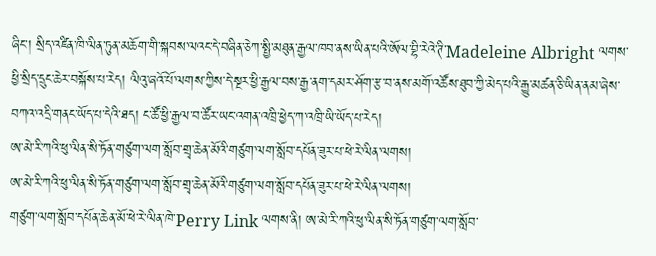ཞིང་། སྲིད་འཛིན་ཁི་ལིན་ཏུན་མཆོག་གི་སྐབས་ལའང་དེ་བཞིན་ཅེཀ་སྤྱི་མཐུན་རྒྱལ་ཁབ་ནས་ཡིན་པའི་ཨོལ་བྷི་རེའེ་ཊི་Madeleine Albright ལགས་ཕྱི་སྲིད་དྲུང་ཆེར་བསྐོས་པ་རེད། ལིའུ་ཞའོ་པོ་ལགས་ཀྱིས་དེ་སྔར་ཕྱི་རྒྱལ་བས་རྒྱ་ནག་དམར་ཤོག་རྩ་བ་ནས་མགོ་འཚོས་ཐུབ་ཀྱི་མེད་པའི་རྒྱུ་མཚན་ཅི་ཡིན་ནམ་ཞེས་བཀའ་འདྲི་གནང་ཡོད་པ་དེའི་ཐད། ང་ཚོ་ཕྱི་རྒྱལ་བ་ཚོར་ཡང་འགན་འཁྲི་ཕྱེད་ཀ་འཁྲི་ཡི་ཡོད་པ་རེད།
ཨ་མེ་རི་ཀའི་ཕུ་ལིན་སི་ཏོན་གཙུག་ལག་སློབ་གྲྭ་ཆེན་མོའི་གཙུག་ལག་སློབ་དཔོན་ཟུར་པ་ཕེ་རེ་ལིན་ལགས།
ཨ་མེ་རི་ཀའི་ཕུ་ལིན་སི་ཏོན་གཙུག་ལག་སློབ་གྲྭ་ཆེན་མོའི་གཙུག་ལག་སློབ་དཔོན་ཟུར་པ་ཕེ་རེ་ལིན་ལགས།
གཙུག་ལག་སློབ་དཔོན་ཆེན་མོ་ཕེ་རེ་ལིན་ཁེ་Perry Link ལགས་ནི། ཨ་མེ་རི་ཀའི་ཕུ་ལིན་སི་ཏོན་གཙུག་ལག་སློབ་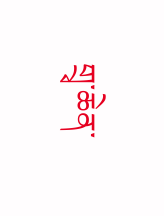གྲྭ་ཆེན་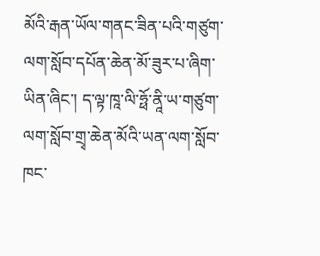མོའི་རྒན་ཡོལ་གནང་ཟིན་པའི་གཙུག་ལག་སློབ་དཔོན་ཆེན་མོ་ཟུར་པ་ཞིག་ཡིན་ཞིང་། ད་ལྟ་ཁཱ་ལི་ཧྥོ་ནཱི་ཡ་གཙུག་ལག་སློབ་གྲྭ་ཆེན་མོའི་ཡན་ལག་སློབ་ཁང་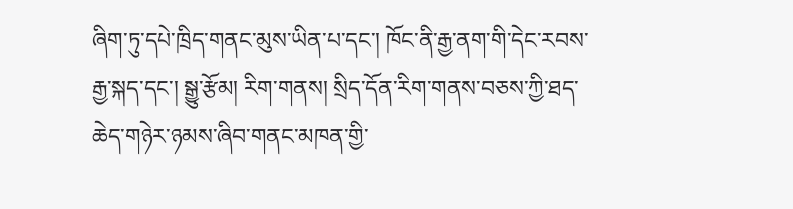ཞིག་ཏུ་དཔེ་ཁྲིད་གནང་མུས་ཡིན་པ་དང་། ཁོང་ནི་རྒྱ་ནག་གི་དེང་རབས་རྒྱ་སྐད་དང་། སྒྱུ་རྩོམ། རིག་གནས། སྲིད་དོན་རིག་གནས་བཅས་ཀྱི་ཐད་ཆེད་གཉེར་ཉམས་ཞིབ་གནང་མཁན་གྱི་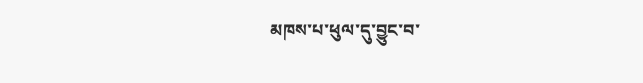མཁས་པ་ཕུལ་དུ་བྱུང་བ་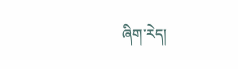ཞིག་རེད།